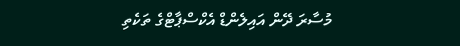މުސާރަ ދޭން އައިލެންޑް އެކްސްޕާޓްގެ ތަކެތި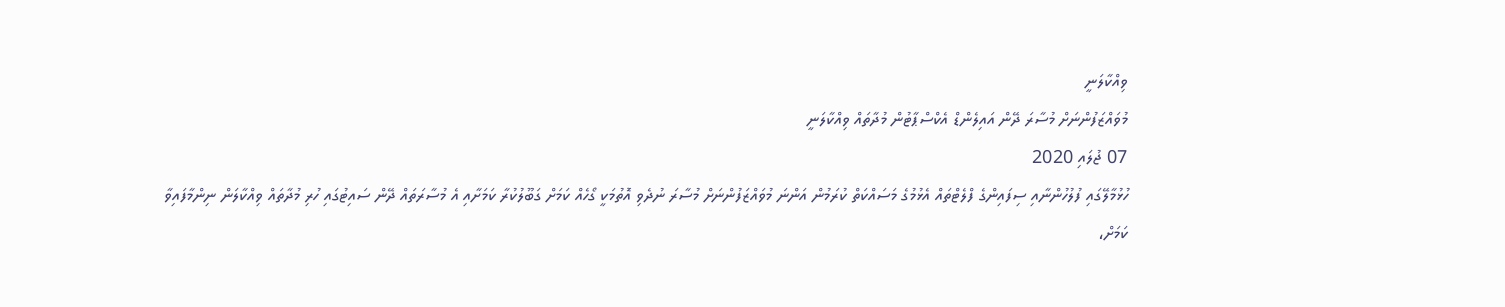ވިއްކާލަނީ
މުވައްޒަފުންނަށް މުސާރަ ދޭން އައިލެންޑް އެކްސްޕާޓުން މުދާތައް ވިއްކާލަނީ
07 ޖުލައި 2020
ހުޅުމާލޭގައި ފުލުހުންނާއި ސިފައިންގެ ފްލެޓްތައް އެޅުމުގެ މަސައްކަތް ކުރަމުން އަންނަ މުވައްޒަފުންނަށް މުސާރަ ނުދެވި އޮތުމަކީ ގޯހެއް ކަމަށް ގަބޫލުކުރާ ކަމަށާއި އެ މުސާރަތައް ދޭން ސައިޓުގައި ހުރި މުދާތައް ވިއްކާލަން ނިންމާފައިވާ ކަމަށް،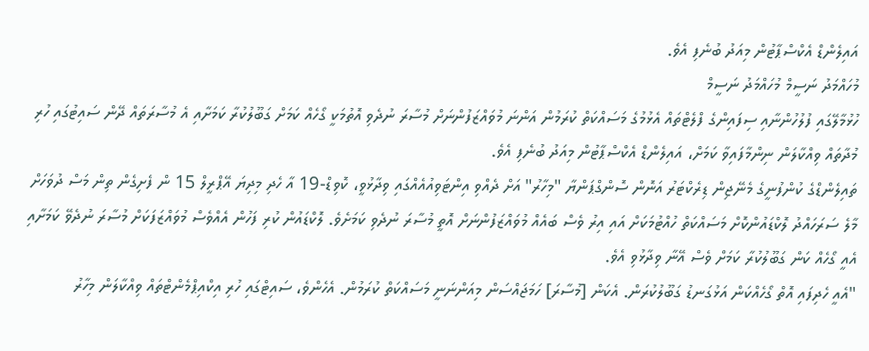އައިލެންޑް އެކްސްޕާޓުން މިއަދު ބުނެފި އެވެ.
މުހައްމަދު ނަސީމް މުހައްމަދު ނަސީމް
ހުޅުމާލޭގައި ފުލުހުންނާއި ސިފައިންގެ ފްލެޓްތައް އެޅުމުގެ މަސައްކަތް ކުރަމުން އަންނަ މުވައްޒަފުންނަށް މުސާރަ ނުދެވި އޮތުމަކީ ގޯހެއް ކަމަށް ގަބޫލުކުރާ ކަމަށާއި އެ މުސާރަތައް ދޭން ސައިޓުގައި ހުރި މުދާތައް ވިއްކާލަން ނިންމާފައިވާ ކަމަށް، އައިލެންޑް އެކްސްޕާޓުން މިއަދު ބުނެފި އެވެ.
ތައިލެންޑްގެ ކުންފުނީގެ މެނޭޖިން ޑިރެކްޓަރު އަނޮން ސޮންގްޕަންޔާ "މިހާރު" އަށް ދެއްވި އިންޓަވިއުއެއްގައި ވިދާޅުވީ، ކޮވިޑް-19 އާ ހެދި މިދިޔަ އޭޕްރީލް 15 ން ފެށިގެން ތިން މަސް ދުވަހަށް މާލެ ސަރަހައްދު ލޮކްޑައުންކޮށް މަސައްކަތް ހުއްޓުމަކަށް އައި އިރު ވެސް ބައެއް މުވައްޒަފުންނަށް އޮތީ މުސާރަ ނުދެވި ކަމަށެވެ. ލޮކްޑައުން ކުރި ފަހުން އެއްވެސް މުވައްޒަފަކަށް މުސާރަ ނުދެވޭ ކަމަށާއި އެއީ ގޯހެއް ކަން ގަބޫލުކުރާ ކަމަށް ވެސް އޭނާ ވިދާޅުވި އެވެ.
"އެއީ ހެދިފައި އޮތް ގޯހެއްކަން އަޅުގަނޑު ގަބޫލުކުރަން. އެކަން [މުސާރަ] ހަމަޖައްސަން މިއަންނަނީ މަސައްކަތް ކުރަމުން. އެހެންވެ، ސައިޓްގައި ހުރި އިކްއިޕްމެންޓްތައް ވިއްކާލަން މިހާރު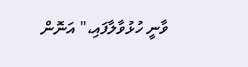ވާނީ ހުޅުވާލާފައި،" އަނޮން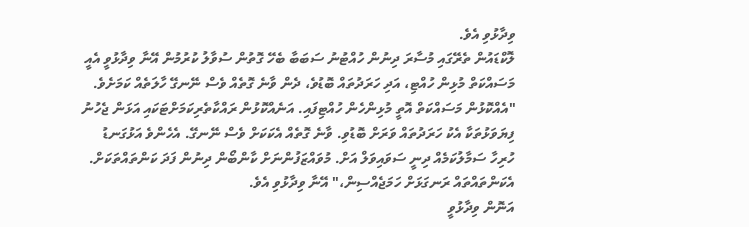ވިދާޅުވި އެވެ.
ލޮކްޑައުން ތެރޭގައި މުސާރަ ދިނުން ހުއްޓުނު ސަބަބާ ބެހޭ ގޮތުން ސުވާލު ކުރުމުން އޭނާ ވިދާޅުވީ އެއީ މަސައްކަތް މުޅިން ހުއްޓި، އަދި ހަރަދުތައް ބޮޑުވެ، ދެން ވާނެ ގޮތެއް ވެސް ނޭނގޭ ހާލަތެއް ކަމަށެވެ.
"އެއްކޮޅުން މަސައްކަތް އޮތީ މުޅިންހެން ހުއްޓިފައި. އަނެއްކޮޅުން ރައްކާތެރިކަމަށްޓަކައި އަޅަން ޖެހުނު ފިޔަވަޅުތަކާ އެކު ހަރަދުތައް ވަރަށް ބޮޑުވި. ވާނެ ގޮތެއް އެކަކަށް ވެސް ނޭނގޭ. އެހެންވެ އަޅުގަނޑު ހުރިހާ ސަމާލުކަމެއް ދިނީ ސަވައިވަލް އަށް. މުވައްޒަފުންނަށް ކާންބޯން ދިނުން ފަދަ ކަންތައްތަކަށް. އެކަންތައްތައް ރަނގަޅަށް ހަމަޖެއްސިން،" އޭނާ ވިދާޅުވި އެވެ.
އަނޮން ވިދާޅުވީ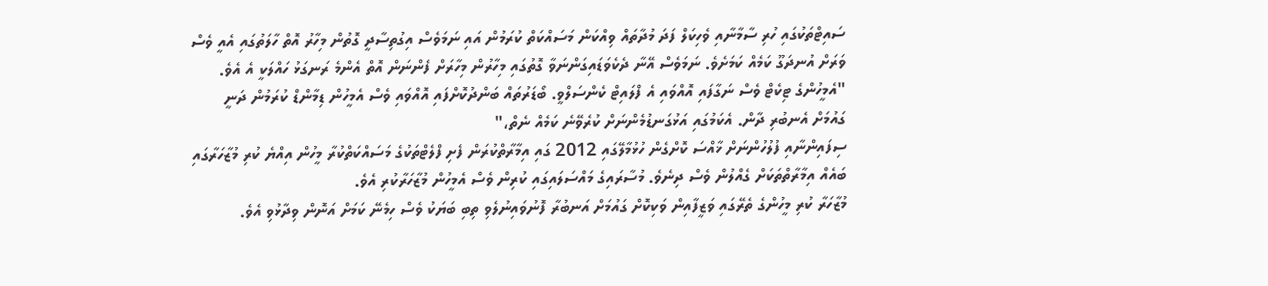ސައިޓްތަކުގައި ހުރި ސާމާނާއި ވެހިކަލް ފަދަ މުދާތައް ވިއްކަން މަސައްކަތް ކުރަމުން އައި ނަމަވެސް އިގުތިސާދީ ގޮތުން މިހާރު އޮތް ހާލަތުގައި އެއީ ވެސް ވަރަށް އުނދަގޫ ކަމެއް ކަމަށެވެ. ނަމަވެސް އޭނާ ދެކެވަޑައިގަންނަވާ ގޮތުގައި މިހާރުން މިހާރަށް ފެންނަން އޮތް އެންމެ ރަނގަޅު ހައްލަކީ އެ އެވެ.
"އެމީހުންގެ ޓިކެޓް ވެސް ނަގާފައި އޮއްވައި އެ ފްލައިޓް ކެންސަލްވީ. ބޯޑަރުތައް ބަންދުކޮށްފައި އޮއްވައި ވެސް އެމީހުން ޑިމާންޑް ކުރަމުން ދަނީ ގައުމަށް އެނބުރި ދާން. އެކަމުގައި އަޅުގަނޑުމެންނަށް ކުރެވޭނެ ކަމެއް ނެތް،"
ސިފައިންނާއި ފުލުހުންނަށް ޚާއްސަ ކޮށްގެން ހުޅުމާލޭގައި 2012 ގައި އިމާރާތްކުރަން ފެށި ފްލެޓްތަކުގެ މަސައްކަތްކުރާ މީހުން އިއްޔެ ކުރި މުޒާހަރާގައި ބައެއް އިމާރާތްތަކަށް ގެއްލުން ވެސް ދިނެވެ. މުސާރައިގެ މައްސަލައިގައި ކުރިން ވެސް އެމީހުން މުޒާހަރާކުރި އެވެ.
މުޒާހަރާ ކުރި މީހުންގެ ތެރޭގައި ވަޒީފާއިން ވަކިކޮށް ގައުމަށް އަނބުރާ ފޮނުވައިނުލެވި ތިބި ބަޔަކު ވެސް ހިމެނޭ ކަމަށް އަނޮން ވިދާޅުވި އެވެ.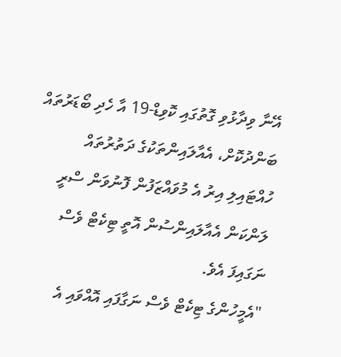އޭނާ ވިދާޅުވި ގޮތުގައި ކޮވިޑް-19 އާ ހެދި ބޯޑަރުތައް ބަންދުކޮށް، އެއާލައިންތަކުގެ ދަތުރުތައް ހުއްޓައިލި އިރު އެ މުވައްޒަފުން ފޮނުވަން ސްރީ ލަންކަން އެއާލައިންސުން އޮތީ ޓިކެޓް ވެސް ނަގައިފަ އެވެ.
"އެމީހުންގެ ޓިކެޓް ވެސް ނަގާފައި އޮއްވައި އެ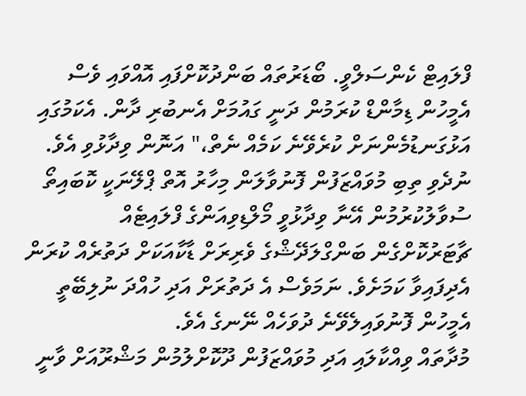ފްލައިޓް ކެންސަލްވީ. ބޯޑަރުތައް ބަންދުކޮށްފައި އޮއްވައި ވެސް އެމީހުން ޑިމާންޑް ކުރަމުން ދަނީ ގައުމަށް އެނބުރި ދާން. އެކަމުގައި އަޅުގަނޑުމެންނަށް ކުރެވޭނެ ކަމެއް ނެތް،" އަނޮން ވިދާޅުވި އެވެ.
ނުދެވި ތިބި މުވައްޒަފުން ފޮނުވާލަން މިހާރު އޮތް ޕްލޭނަކީ ކޮބައިތޯ ސުވާލުކުރުމުން އޭނާ ވިދާޅުވީ މޯލްޑިވިއަންގެ ފްލައިޓެއް ޗާޓަރުކޮށްގެން ބަންގްލަދޭޝްގެ ވެރިރަށް ޑާކާއަކަށް ދަތުރެއް ކުރަން އެދިފައިވާ ކަމަށެވެ. ނަމަވެސް އެ ދަތުރަށް އަދި ހުއްދަ ނުލިބޭތީ އެމީހުން ފޮނުވައިލެވޭނެ ދުވަހެއް ނޭނގެ އެވެ.
މުދާތައް ވިއްކާލައި އަދި މުވައްޒަފުން ދޫކޮށްލުމުން މަޝްރޫއަށް ވާނީ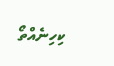ކިހިނެއްތޯ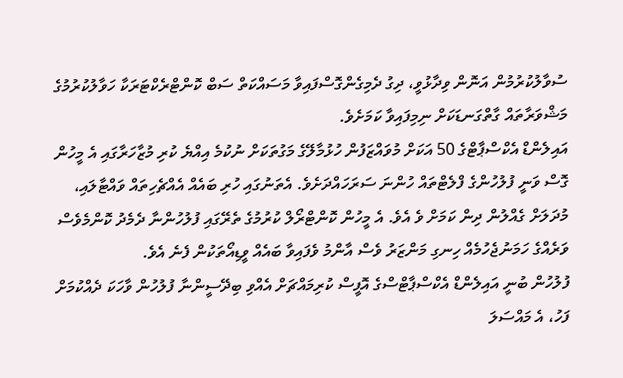ސުވާލުކުރުމުން އަނޮން ވިދާޅުވީ، ދިގު ދެމިގެންގޮސްފައިވާ މަސައްކަތް ސަބް ކޮންޓްރެކްޓަރަކާ ހަވާލުކުރުމުގެ މަޝްވަރާތައް ގާތްގަނޑަކަށް ނިމިފައިވާ ކަމަށެވެ.
އައިލެންޑް އެކްސްޕާޓްގެ 50 އަކަށް މުވައްޒަފުން ހުޅުމާލޭގެ މަގުތަކަށް ނުކުމެ އިއްޔެ ކުރި މުޒާހަރާގައި އެ މީހުން ގޮސް ވަނީ ފުލުހުންގެ ފްލެޓްތައް ހުންނަ ސަރަހައްދަށެވެ. އެތަނުގައި ހުރި ބައެއް އެއްޗެހިތައް ވައްޓާލައި، މުދަލަށް ގެއްލުން ދިން ކަމަށް ވެ އެވެ. އެ މީހުން ކޮންޓްރޯލް ކުރުމުގެ ތެރޭގައި ފުލުހުންނާ ދެމެދު ކޮންމެވެސް ވަރެއްގެ ހަމަނުޖެހުމެއް ހިނގި މަންޒަރު ވެސް އާންމު ވެފައިވާ ބައެއް ވީޑިއޯތަކުން ފެނެ އެވެ.
ފުލުހުން ބުނީ އައިލެންޑް އެކްސްޕާޓްސްގެ އޮފީސް ކުރިމައްޗަށް އެއްވި ބިދޭސީންނާ ފުލުހުން ވާހަކަ ދެއްކުމަށް ފަހު، އެ މައްސަލަ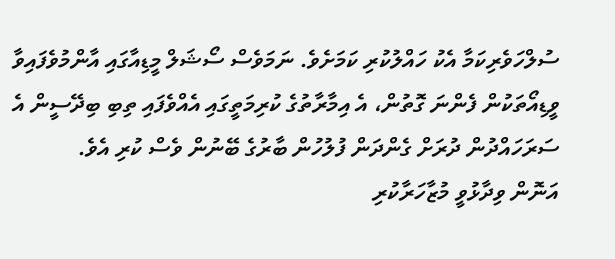ސުލްހަވެރިކަމާ އެކު ހައްލުކުރި ކަމަށެވެ. ނަމަވެސް ސޯޝަލް މީޑިއާގައި އާންމުވެފައިވާ ވީޑިއޯތަކުން ފެންނަ ގޮތުން، އެ އިމާރާތުގެ ކުރިމަތީގައި އެއްވެފައި ތިބި ބިދޭސީން އެ ސަރަހައްދުން ދުރަށް ގެންދަން ފުލުހުން ބާރުގެ ބޭނުން ވެސް ކުރި އެވެ.
އަނޮން ވިދާޅުވީ މުޒާހަރާކުރި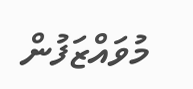މުވައްޒަފުން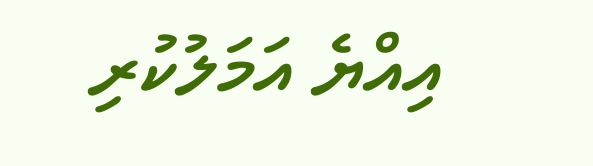އިއްޔެ އަމަލުކުރި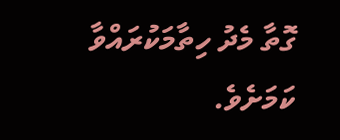ގޮތާ މެދު ހިތާމަކުރައްވާ ކަމަށެވެ.